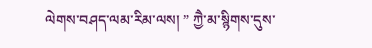ལེགས་བཤད་ལམ་རིམ་ལས། ” ཀྱཻ་མ་སྙིགས་དུས་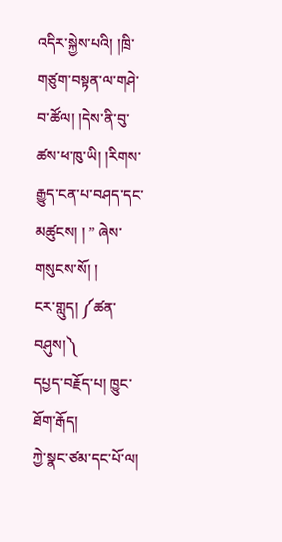འདིར་སྐྱེས་པའི། །ཁྲི་གཙུག་བསྟན་ལ་གཤེ་བ་ཚོལ། །དེས་ནི་བུ་ཚས་ཕ་ཁུ་ཡི། །རིགས་རྒྱུད་ངན་པ་བཤད་དང་མཚུངས། ། ” ཞེས་གསུངས་སོ། །
ངར་གླུད། ༼ཚན་བཤུས།༽
དཔྱད་བརྗོད་པ། ཁྱུང་ཐོག་རྒོད།
ཀྱེ་སྣང་ཙམ་དང་པོ་ལ།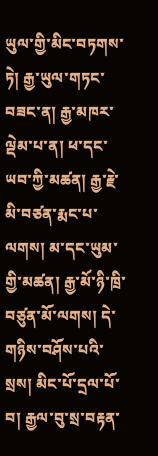ཡུལ་གྱི་མིང་བཏགས་ཏེ། རྒྱ་ཡུལ་གཏང་བཟང་ན། རྒྱ་མཁར་ལྡེམ་པ་ན། ཕ་དང་ཡབ་ཀྱི་མཚན། རྒྱ་རྗེ་མི་བཙན་རྨང་པ་ལགས། མ་དང་ཡུམ་གྱི་མཚན། རྒྱ་མོ་ཉི་ཁྲི་བཙུན་མོ་ལགས། དེ་གཉིས་བཤོས་པའི་སྲས། མིང་པོ་དྲལ་པོ་བ། རྒྱལ་བུ་སྲ་བརྟན་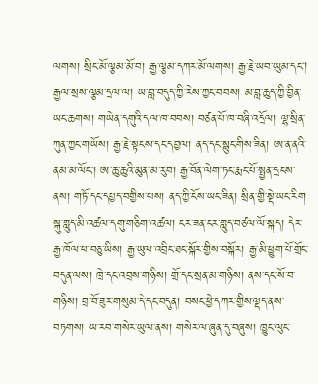ལགས། སྲིང་མོ་ལྕམ་མོ་བ། རྒྱ་ལྕམ་དཀར་མོ་ལགས། རྒྱ་རྗེ་ཡབ་ཡུམ་དང། རྒྱལ་སྲས་ལྕམ་དྲལ་ལ། ཡ་བླ་བདུད་ཀྱི་རེས་ཀྱང་བབས། མ་བླ་ཆུད་ཀྱི་བྱིན་ཡང་ཆགས། གཡེན་དགུའི་དལ་ཁ་བབས། བཙན་པོ་ཁ་བཞི་འདྲོལ། ལྷ་སྲིན་ཀུན་ཀྱང་གཡོས། རྒྱ་རྗེ་སྟངས་དང་དབྱལ། ནད་དང་སྙུང་གིས་ཟིན། ཨ་ན་ནའི་ནམ་མ་ལོང་། ཨ་ཆུ་ཆུའི་མུན་མ་རུབ། རྒྱ་བོན་ལེག་ཏང་རྨང་པོ་སྤྱན་དྲངས་ནས། གཏོ་དང་དཔྱད་བགྱིས་པས། ནད་ཀྱི་ངོས་ཡང་ཟིན། སྲིན་གྱི་སྡེ་ཡང་རིག སྐུ་གླུད་མི་འཚལ་དགུ་གཅིག་འཚལ། ངར་ཟན་ངར་གླུད་བཙལ་ལོ་སྐད། དེར་རྒྱ་ཁོལ་ཕ་བཅུ་ཡིས། རྒྱ་ཡུལ་འབྲིང་ཐང་སྐོར་གྱིས་བསྐོར། རྒྱ་མི་ཕྱུག་པོ་གྲོང་བདུན་ལས། ཁྲེ་དང་འབྲས་གཉིས། གྲོ་དང་སྲན་མ་གཉིས། ནས་དང་སོ་བ་གཉིས། བྲ་བོ་ཟུར་གསུམ་དེ་དང་བདུན། བསང་ཕྱེ་དཀར་གྱིས་ལྡད་ནས་བཏགས། ཡ་རབ་གསེར་ཡུལ་ནས། གསེར་ལ་ཞུན་དུ་བཞུས། ཁྱུང་ལུང་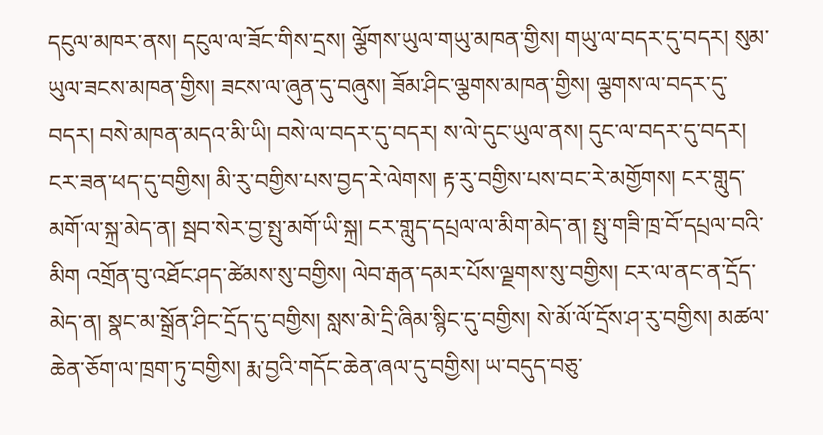དངུལ་མཁར་ནས། དངུལ་ལ་ཟོང་གིས་དྲས། ལྕོགས་ཡུལ་གཡུ་མཁན་གྱིས། གཡུ་ལ་བདར་དུ་བདར། སུམ་ཡུལ་ཟངས་མཁན་གྱིས། ཟངས་ལ་ཞུན་དུ་བཞུས། ཟོམ་ཤིང་ལྕགས་མཁན་གྱིས། ལྕགས་ལ་བདར་དུ་བདར། བསེ་མཁན་མདའ་མི་ཡི། བསེ་ལ་བདར་དུ་བདར། ས་ལེ་དུང་ཡུལ་ནས། དུང་ལ་བདར་དུ་བདར། ངར་ཟན་ཕད་དུ་བགྱིས། མི་རུ་བགྱིས་པས་བྱད་རེ་ལེགས། རྟ་རུ་བགྱིས་པས་བང་རེ་མགྱོགས། ངར་གླུད་མགོ་ལ་སྐྲ་མེད་ན། སྦབ་སེར་བྱ་སྤུ་མགོ་ཡི་སྐྲ། ངར་གླུད་དཔྲལ་ལ་མིག་མེད་ན། སྤུ་གཟི་ཁྲ་བོ་དཔྲལ་བའི་མིག འགྲོན་བུ་འཐོང་ཤད་ཚེམས་སུ་བགྱིས། ལེབ་རྒན་དམར་པོས་ལྗགས་སུ་བགྱིས། ངར་ལ་ནང་ན་དྲོད་མེད་ན། སྣང་མ་སྒྲོན་ཤིང་དྲོད་དུ་བགྱིས། སླས་མེ་དྲི་ཞིམ་སྙིང་དུ་བགྱིས། སེ་མོ་ལོ་དྲོས་ཤ་རུ་བགྱིས། མཚལ་ཆེན་ཅོག་ལ་ཁྲག་ཏུ་བགྱིས། རྨ་བྱའི་གདོང་ཆེན་ཞལ་དུ་བགྱིས། ཡ་བདུད་བཅུ་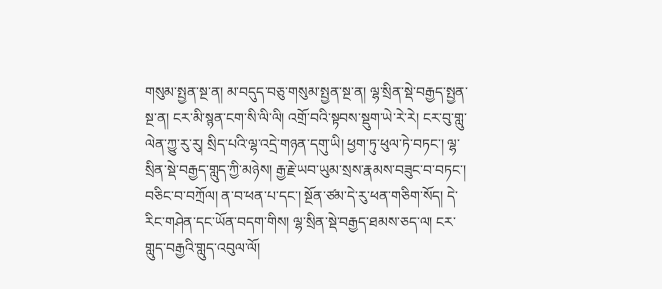གསུམ་སྤྱན་སྔ་ན། མ་བདུད་བཅུ་གསུམ་སྤྱན་སྔ་ན། ལྷ་སྲིན་སྡེ་བརྒྱད་སྤྱན་སྔ་ན། ངར་མི་སྙན་ངག་སི་ལི་ལི། འགྲོ་བའི་སྟབས་སྡུག་ཡེ་རེ་རེ། ངར་བུ་གླུ་ལེན་ཀྱུ་རུ་རུ། སྲིད་པའི་ལྷ་འདྲེ་གཉན་དགུ་ཡི། ཕྱག་ཏུ་ཕུལ་ཏེ་བཏང་། ལྷ་སྲིན་སྡེ་བརྒྱད་གླུད་ཀྱི་མཉེས། རྒྱ་རྗེ་ཡབ་ཡུམ་སྲས་རྣམས་བཟུང་བ་བཏང་། བཅིང་བ་བཀྲོལ། ན་བ་ཕན་པ་དང་། སྔོན་ཙམ་དེ་རུ་ཕན་གཅིག་སོད། དེ་རིང་གཤེན་དང་ཡོན་བདག་གིས། ལྷ་སྲིན་སྡེ་བརྒྱད་ཐམས་ཅད་ལ། ངར་གླུད་བརྒྱའི་གླུད་འབུལ་ལོ།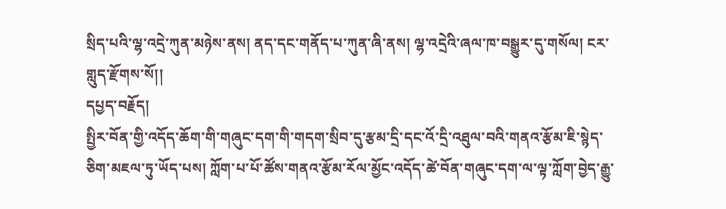སྲིད་པའི་ལྷ་འདྲེ་ཀུན་མཉེས་ནས། ནད་དང་གནོད་པ་ཀུན་ཞི་ནས། ལྷ་འདྲེའི་ཞལ་ཁ་བསྒྱུར་དུ་གསོལ། ངར་གླུད་རྫོགས་སོ།།
དཔྱད་བརྗོད།
སྤྱིར་བོན་གྱི་འདོད་ཆོག་གི་གཞུང་དག་གི་གདག་སྲིབ་དུ་རྩམ་དྲི་དང་འོ་དྲི་འཐུལ་བའི་གནའ་རྩོམ་ཇི་སྙེད་ཅིག་མཇལ་ཏུ་ཡོད་པས། ཀློག་པ་པོ་ཚོས་གནའ་རྩོམ་རོལ་མྱོང་འདོད་ཚེ་བོན་གཞུང་དག་ལ་ལྟ་ཀློག་བྱེད་རྒྱུ་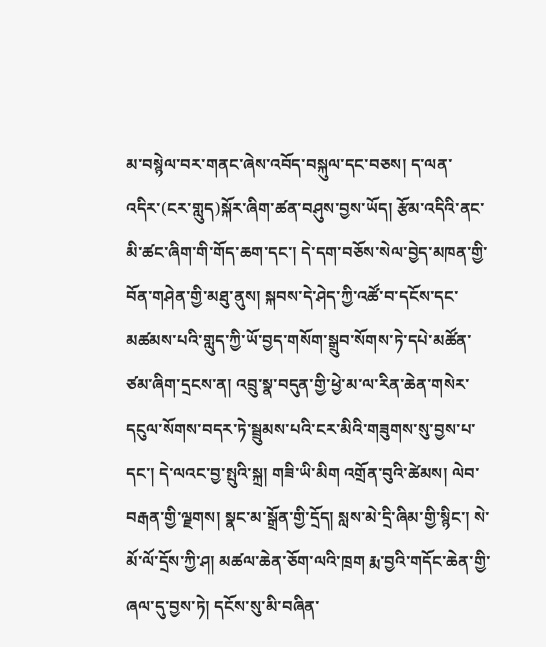མ་བསྙེལ་བར་གནང་ཞེས་འབོད་བསྐུལ་དང་བཅས། ད་ལན་འདིར་(ངར་གླུད)སྐོར་ཞིག་ཚན་བཤུས་བྱས་ཡོད། རྩོམ་འདིའི་ནང་མི་ཚང་ཞིག་གི་གོད་ཆག་དང་། དེ་དག་བཅོས་སེལ་བྱེད་མཁན་གྱི་བོན་གཤེན་གྱི་མཐུ་ནུས། སྐབས་དེ་ཤེད་ཀྱི་འཚོ་བ་དངོས་དང་མཚམས་པའི་གླུད་ཀྱི་ཡོ་བྱད་གསོག་སྒྲུབ་སོགས་ཏེ་དཔེ་མཚོན་ཙམ་ཞིག་དྲངས་ན། འབྲུ་སྣ་བདུན་གྱི་ཕྱེ་མ་ལ་རིན་ཆེན་གསེར་དངུལ་སོགས་བདར་ཏེ་སྦྲུམས་པའི་ངར་མིའི་གཟུགས་སུ་བྱས་པ་དང་། དེ་ལའང་བྱ་སྤུའི་སྐྲ། གཟི་ཡི་མིག འགྲོན་བུའི་ཚེམས། ལེབ་བརྒན་གྱི་ལྗགས། སྣང་མ་སྒྲོན་གྱི་དྲོད། སླས་མེ་དྲི་ཞིམ་གྱི་སྙིང་། སེ་མོ་ལོ་དྲོས་ཀྱི་ཤ། མཚལ་ཆེན་ཅོག་ལའི་ཁྲག རྨ་བྱའི་གདོང་ཆེན་གྱི་ཞལ་དུ་བྱས་ཏེ། དངོས་སུ་མི་བཞིན་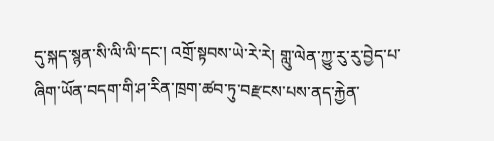དུ་སྐད་སྙན་སི་ལི་ལི་དང་། འགྲོ་སྟབས་ཡེ་རེ་རེ། གླུ་ལེན་ཀྱུ་རུ་རུ་བྱེད་པ་ཞིག་ཡོན་བདག་གི་ཤ་རིན་ཁྲག་ཚབ་ཏུ་བརྫངས་པས་ནད་རྐྱེན་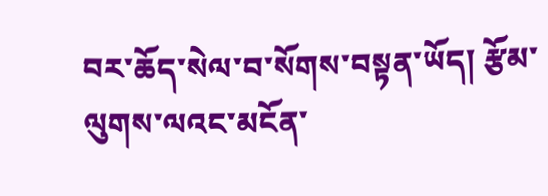བར་ཆོད་སེལ་བ་སོགས་བསྟན་ཡོད། རྩོམ་ལུགས་ལའང་མངོན་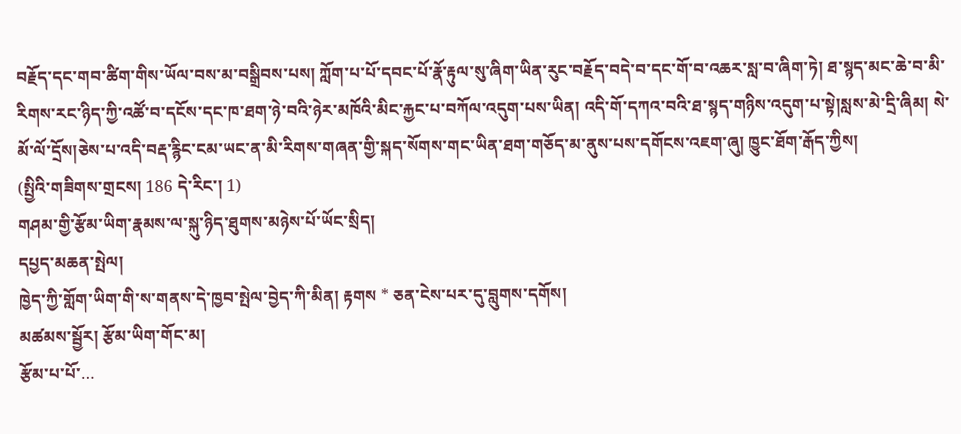བརྗོད་དང་གབ་ཚིག་གིས་ཡོལ་བས་མ་བསྒྲིབས་པས། ཀློག་པ་པོ་དབང་པོ་རྣོ་རྟུལ་སུ་ཞིག་ཡིན་རུང་བརྗོད་བདེ་བ་དང་གོ་བ་འཆར་སླ་བ་ཞིག་ཏེ། ཐ་སྙད་མང་ཆེ་བ་མི་རིགས་རང་ཉིད་ཀྱི་འཚོ་བ་དངོས་དང་ཁ་ཐག་ཉེ་བའི་ཉེར་མཁོའི་མིང་རྐྱང་པ་བཀོལ་འདུག་པས་ཡིན། འདི་གོ་དཀའ་བའི་ཐ་སྙད་གཉིས་འདུག་པ་སྟེ།སླས་མེ་དྲི་ཞིམ། སེ་མོ་ལོ་དྲོས།ཅེས་པ་འདི་བརྡ་རྙིང་ངམ་ཡང་ན་མི་རིགས་གཞན་གྱི་སྐད་སོགས་གང་ཡིན་ཐག་གཅོད་མ་ནུས་པས་དགོངས་འཇག་ཞུ། ཁྱུང་ཐོག་རྒོད་ཀྱིས།
(སྤྱིའི་གཟིགས་གྲངས། 186 དེ་རིང་། 1)
གཤམ་གྱི་རྩོམ་ཡིག་རྣམས་ལ་སྐུ་ཉིད་ཐུགས་མཉེས་པོ་ཡོང་སྲིད།
དཔྱད་མཆན་སྤེལ།
ཁྱེད་ཀྱི་གློག་ཡིག་གི་ས་གནས་དེ་ཁྱབ་སྤེལ་བྱེད་ཀི་མིན། རྟགས * ཅན་ངེས་པར་དུ་བླུགས་དགོས།
མཚམས་སྦྱོར། རྩོམ་ཡིག་གོང་མ།
རྩོམ་པ་པོ་…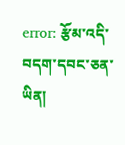error: རྩོམ་འདི་བདག་དབང་ཅན་ཡིན།